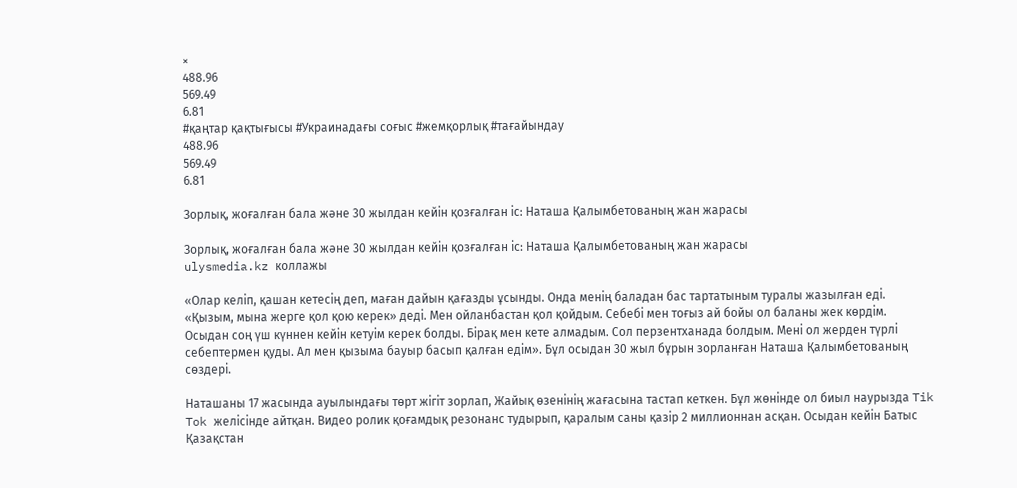×
488.96
569.49
6.81
#қаңтар қақтығысы #Украинадағы соғыс #жемқорлық #тағайындау
488.96
569.49
6.81

Зорлық, жоғалған бала және 30 жылдан кейін қозғалған іс: Наташа Қалымбетованың жан жарасы

Зорлық, жоғалған бала және 30 жылдан кейін қозғалған іс: Наташа Қалымбетованың жан жарасы
ulysmedia.kz коллажы

«Олар келіп, қашан кетесің деп, маған дайын қағазды ұсынды. Онда менің баладан бас тартатыным туралы жазылған еді. «Қызым, мына жерге қол қою керек» деді. Мен ойланбастан қол қойдым. Себебі мен тоғыз ай бойы ол баланы жек көрдім. Осыдан соң үш күннен кейін кетуім керек болды. Бірақ мен кете алмадым. Сол перзентханада болдым. Мені ол жерден түрлі себептермен қуды. Ал мен қызыма бауыр басып қалған едім». Бұл осыдан 30 жыл бұрын зорланған Наташа Қалымбетованың сөздері.

Наташаны 17 жасында ауылындағы төрт жігіт зорлап, Жайық өзенінің жағасына тастап кеткен. Бұл жөнінде ол биыл наурызда Tik Tok желісінде айтқан. Видео ролик қоғамдық резонанс тудырып, қаралым саны қазір 2 миллионнан асқан. Осыдан кейін Батыс Қазақстан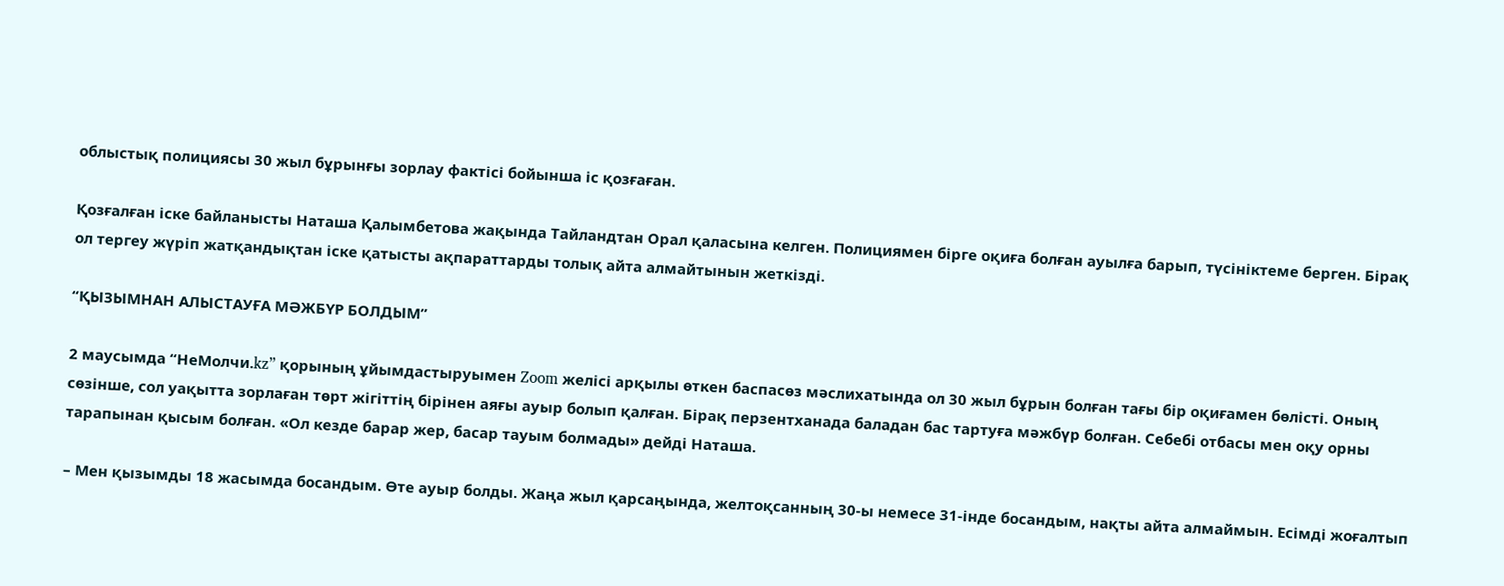облыстық полициясы 30 жыл бұрынғы зорлау фактісі бойынша іс қозғаған.

Қозғалған іске байланысты Наташа Қалымбетова жақында Тайландтан Орал қаласына келген. Полициямен бірге оқиға болған ауылға барып, түсініктеме берген. Бірақ ол тергеу жүріп жатқандықтан іске қатысты ақпараттарды толық айта алмайтынын жеткізді.

“ҚЫЗЫМНАН АЛЫСТАУҒА МӘЖБҮР БОЛДЫМ”

2 маусымда “НеМолчи.kz” қорының ұйымдастыруымен Zoom желісі арқылы өткен баспасөз мәслихатында ол 30 жыл бұрын болған тағы бір оқиғамен бөлісті. Оның сөзінше, сол уақытта зорлаған төрт жігіттің бірінен аяғы ауыр болып қалған. Бірақ перзентханада баладан бас тартуға мәжбүр болған. Себебі отбасы мен оқу орны тарапынан қысым болған. «Ол кезде барар жер, басар тауым болмады» дейді Наташа.

– Мен қызымды 18 жасымда босандым. Өте ауыр болды. Жаңа жыл қарсаңында, желтоқсанның 30-ы немесе 31-інде босандым, нақты айта алмаймын. Есімді жоғалтып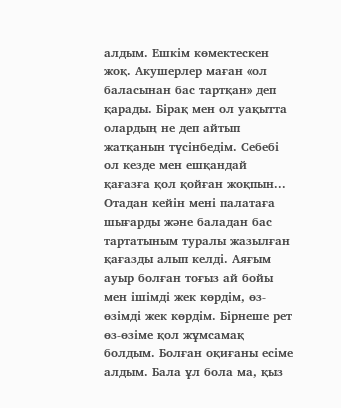алдым. Ешкім көмектескен жоқ. Акушерлер маған «ол баласынан бас тартқан» деп қарады. Бірақ мен ол уақытта олардың не деп айтып жатқанын түсінбедім. Себебі ол кезде мен ешқандай қағазға қол қойған жоқпын... Отадан кейін мені палатаға шығарды және баладан бас тартатыным туралы жазылған қағазды алып келді. Аяғым ауыр болған тоғыз ай бойы мен ішімді жек көрдім, өз-өзімді жек көрдім. Бірнеше рет өз-өзіме қол жұмсамақ болдым. Болған оқиғаны есіме алдым. Бала ұл бола ма, қыз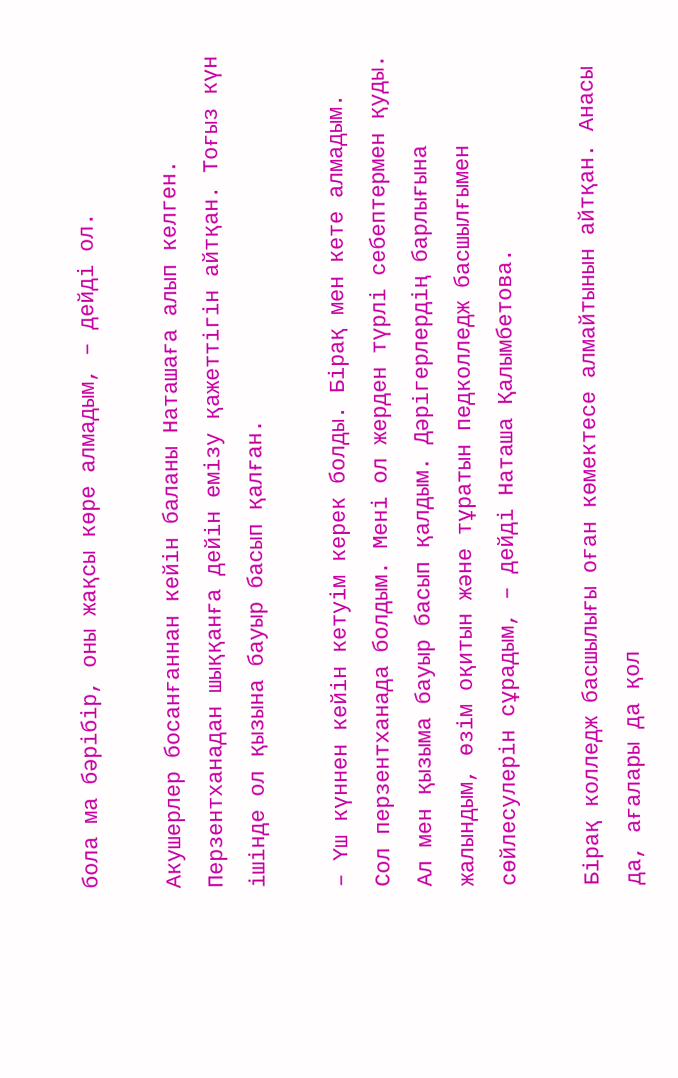бола ма бәрібір, оны жақсы көре алмадым, – дейді ол.

Акушерлер босанғаннан кейін баланы Наташаға алып келген. Перзентханадан шыққанға дейін емізу қажеттігін айтқан. Тоғыз күн ішінде ол қызына бауыр басып қалған.

– Үш күннен кейін кетуім керек болды. Бірақ мен кете алмадым. Сол перзентханада болдым. Мені ол жерден түрлі себептермен қуды. Ал мен қызыма бауыр басып қалдым. Дәрігерлердің барлығына жалындым, өзім оқитын және тұратын педколледж басшылғымен сөйлесулерін сұрадым, – дейді Наташа Қалымбетова.

Бірақ колледж басшылығы оған көмектесе алмайтынын айтқан. Анасы да, ағалары да қол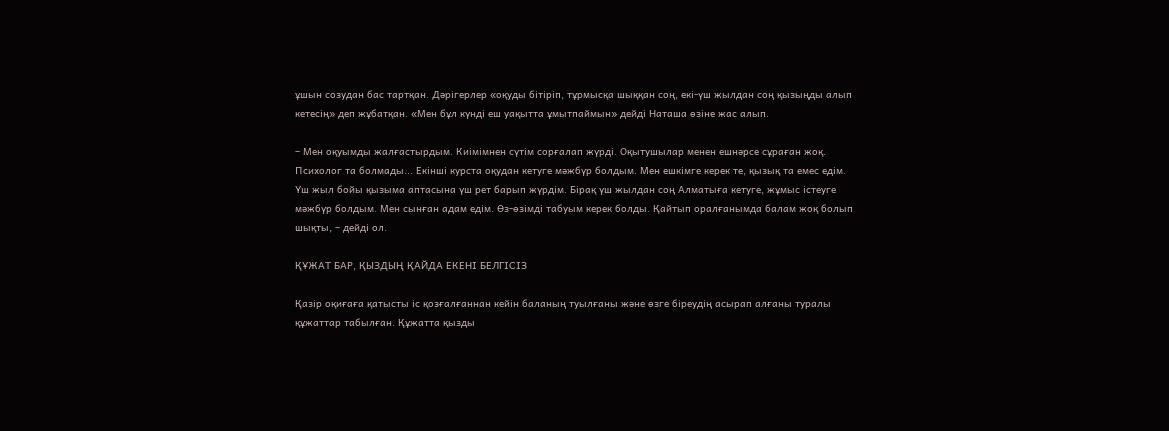ұшын созудан бас тартқан. Дәрігерлер «оқуды бітіріп, тұрмысқа шыққан соң, екі-үш жылдан соң қызыңды алып кетесің» деп жұбатқан. «Мен бұл күнді еш уақытта ұмытпаймын» дейді Наташа өзіне жас алып.

– Мен оқуымды жалғастырдым. Киімімнен сүтім сорғалап жүрді. Оқытушылар менен ешнәрсе сұраған жоқ. Психолог та болмады... Екінші курста оқудан кетуге мәжбүр болдым. Мен ешкімге керек те, қызық та емес едім.  Үш жыл бойы қызыма аптасына үш рет барып жүрдім. Бірақ үш жылдан соң Алматыға кетуге, жұмыс істеуге мәжбүр болдым. Мен сынған адам едім. Өз-өзімді табуым керек болды. Қайтып оралғанымда балам жоқ болып шықты, – дейді ол.

ҚҰЖАТ БАР, ҚЫЗДЫҢ ҚАЙДА ЕКЕНІ БЕЛГІСІЗ

Қазір оқиғаға қатысты іс қозғалғаннан кейін баланың туылғаны және өзге біреудің асырап алғаны туралы құжаттар табылған. Құжатта қызды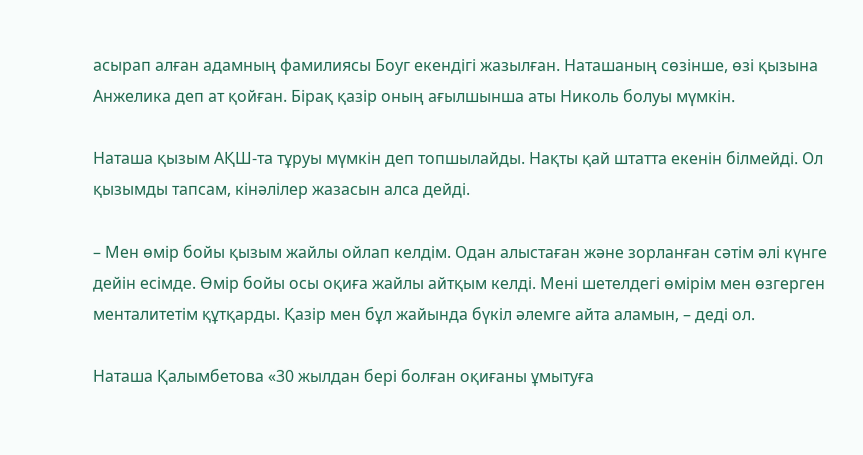асырап алған адамның фамилиясы Боуг екендігі жазылған. Наташаның сөзінше, өзі қызына Анжелика деп ат қойған. Бірақ қазір оның ағылшынша аты Николь болуы мүмкін.

Наташа қызым АҚШ-та тұруы мүмкін деп топшылайды. Нақты қай штатта екенін білмейді. Ол қызымды тапсам, кінәлілер жазасын алса дейді.

– Мен өмір бойы қызым жайлы ойлап келдім. Одан алыстаған және зорланған сәтім әлі күнге дейін есімде. Өмір бойы осы оқиға жайлы айтқым келді. Мені шетелдегі өмірім мен өзгерген менталитетім құтқарды. Қазір мен бұл жайында бүкіл әлемге айта аламын, – деді ол.

Наташа Қалымбетова «30 жылдан бері болған оқиғаны ұмытуға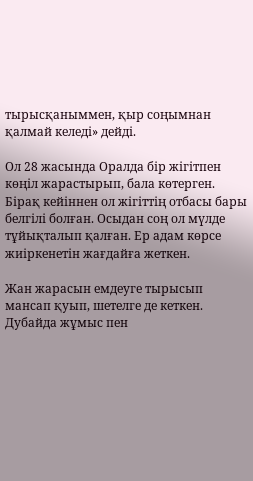тырысқаныммен, қыр соңымнан қалмай келеді» дейді.

Ол 28 жасында Оралда бір жігітпен көңіл жарастырып, бала көтерген. Бірақ кейіннен ол жігіттің отбасы бары белгілі болған. Осыдан соң ол мүлде тұйықталып қалған. Ер адам көрсе жиіркенетін жағдайға жеткен.

Жан жарасын емдеуге тырысып мансап қуып, шетелге де кеткен. Дубайда жұмыс пен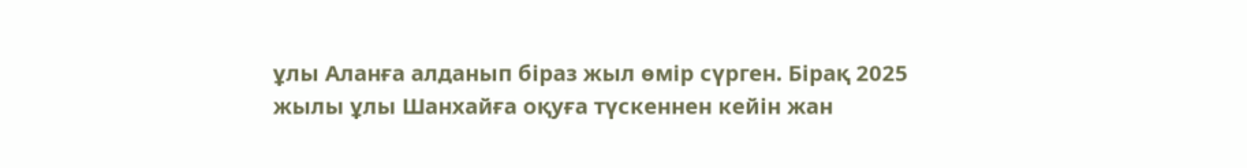ұлы Аланға алданып біраз жыл өмір сүрген. Бірақ 2025 жылы ұлы Шанхайға оқуға түскеннен кейін жан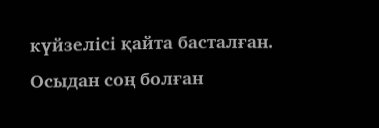күйзелісі қайта басталған. Осыдан соң болған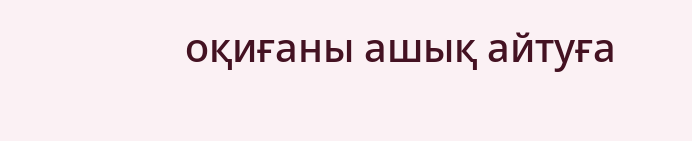оқиғаны ашық айтуға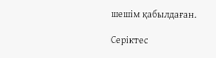шешім қабылдаған.

Серіктес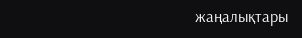жаңалықтары